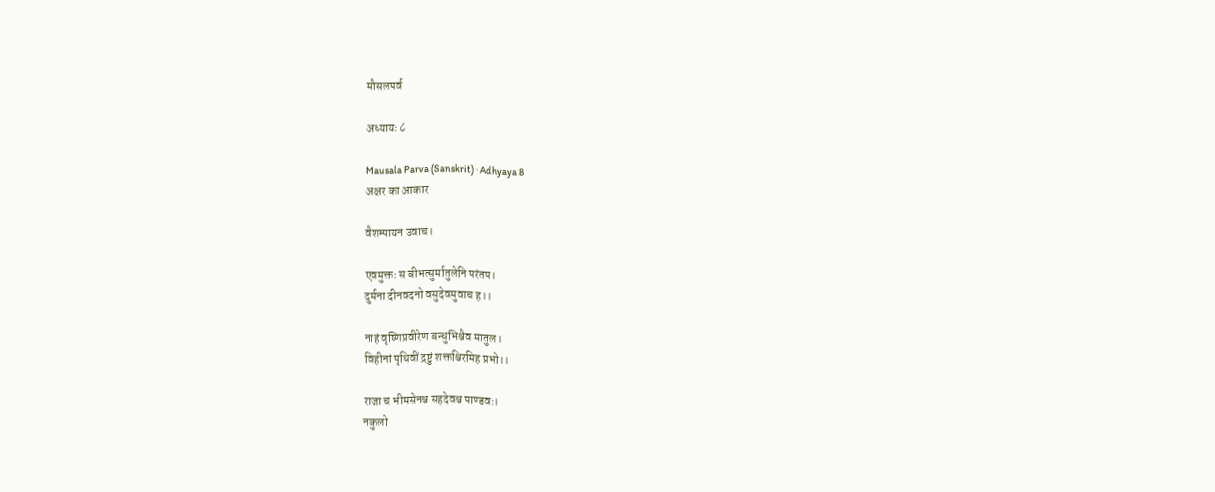मौसलपर्व

अध्यायः ८

Mausala Parva (Sanskrit) · Adhyaya 8
अक्षर का आकार

वैशम्पायन उवाच।

एवमुक्तः स बीभत्सुर्मातुलेनि परंतप।
दुर्मना दीनवदनो वसुदेवमुवाच ह।।

नाहं वृष्णिप्रवीरेण बन्धुभिश्चैव मातुल।
विहीनां पृथिवीं द्रष्टुं शक्तश्चिरमिह प्रभो।।

राजा च भीमसेनश्च सहदेवश्च पाण्डवः।
नकुलो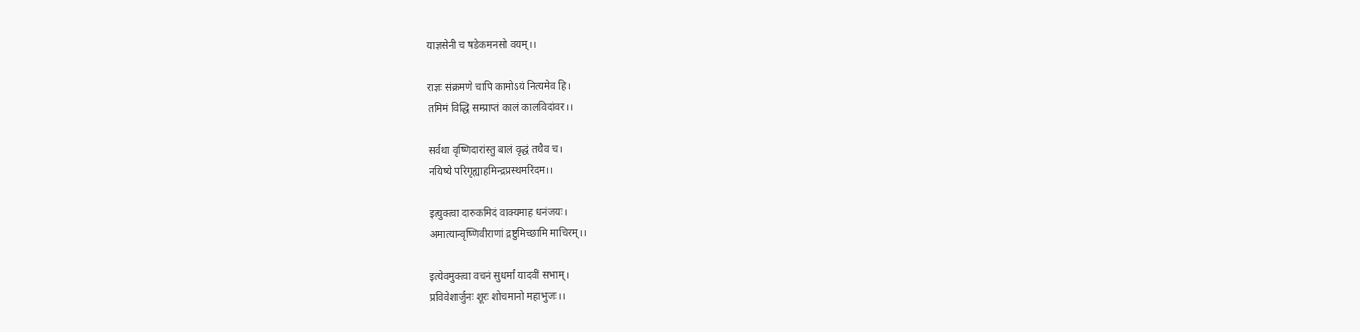याज्ञसेनी च षडेकमनसो वयम्।।

राज्ञः संक्रमणे चापि कामोऽयं नित्यमेव हि।
तमिमं विद्धि सम्प्राप्तं कालं कालविदांवर।।

सर्वथा वृष्णिदारांस्तु बालं वृद्धं तथैव च।
नयिष्ये परिगृह्याहमिन्द्रप्रस्थमरिंदम।।

इत्युक्त्वा दारुकमिदं वाक्यमाह धनंजयः।
अमात्यान्वृष्णिवीराणां द्रष्टुमिच्छामि माचिरम्।।

इत्येवमुक्त्वा वचनं सुधर्मां यादवीं सभाम्।
प्रविवेशार्जुनः शूरः शोचमानो महाभुजः।।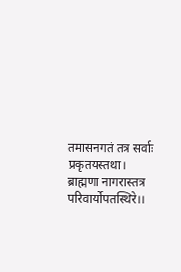तमासनगतं तत्र सर्वाः प्रकृतयस्तथा।
ब्राह्मणा नागरास्तत्र परिवार्योपतस्थिरे।।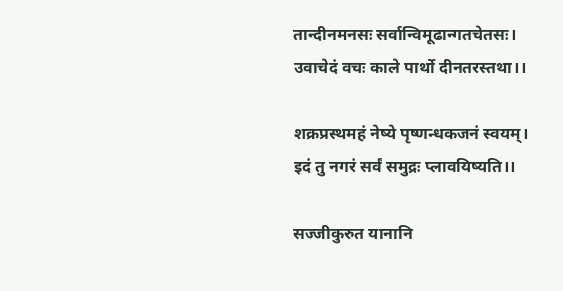तान्दीनमनसः सर्वान्विमूढान्गतचेतसः।
उवाचेदं वचः काले पार्थो दीनतरस्तथा।।

शक्रप्रस्थमहं नेष्ये पृष्णन्धकजनं स्वयम्।
इदं तु नगरं सर्वं समुद्रः प्लावयिष्यति।।

सज्जीकुरुत यानानि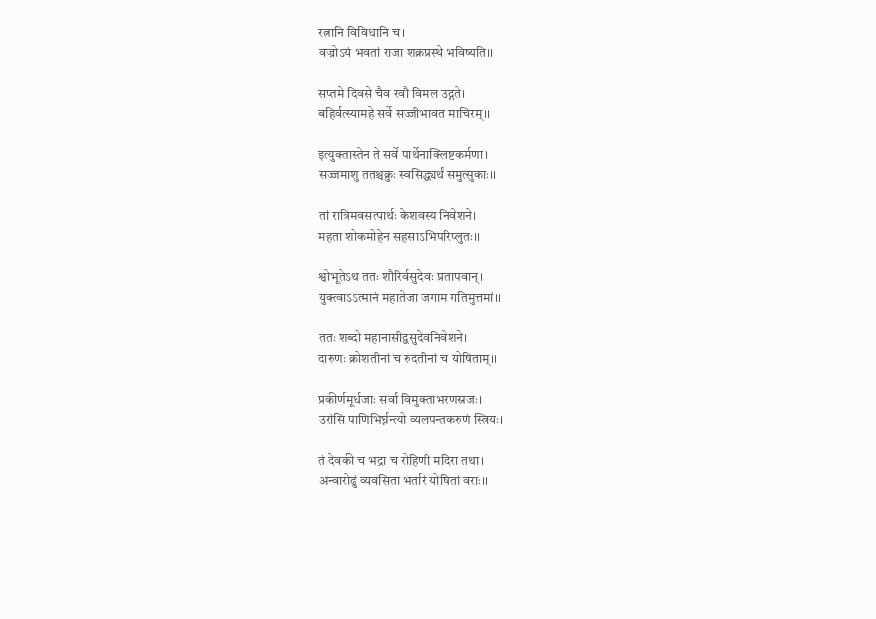रत्नानि विविधानि च।
वज्रोऽयं भवतां राजा शक्रप्रस्थे भविष्यति।।

सप्तमे दिवसे चैव रवौ विमल उद्गते।
बहिर्वत्स्यामहे सर्वे सज्जीभावत माचिरम्।।

इत्युक्तास्तेन ते सर्वे पार्थेनाक्लिष्टकर्मणा।
सज्जमाशु ततश्चक्रुः स्वसिद्ध्यर्थं समुत्सुकाः।।

तां रात्रिमवसत्पार्थः केशवस्य निवेशने।
महता शोकमोहेन सहसाऽभिपरिप्लुतः।।

श्वोभूतेऽथ ततः शौरिर्वसुदेवः प्रतापवान्।
युक्त्वाऽऽत्मानं महातेजा जगाम गतिमुत्तमां।।

ततः शब्दो महानासीद्वसुदेवनिवेशने।
दारुणः क्रोशतीनां च रुदतीनां च योषिताम्।।

प्रकीर्णमूर्धजाः सर्वा विमुक्ताभरणस्रजः।
उरांसि पाणिभिर्घ्नन्त्यो व्यलपन्तकरुणं स्त्रियः।

तं देवकी च भद्रा च रोहिणी मदिरा तथा।
अन्वारोढुं व्यवसिता भर्तारं योषितां वराः।।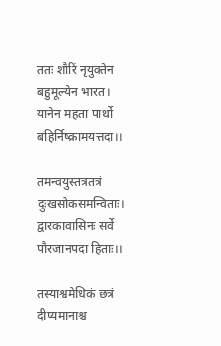ततः शौरिं नृयुक्तेन बहुमूल्येन भारत।
यानेन महता पार्थो बहिर्निष्क्रामयत्तदा।।

तमन्वयुस्तत्रतत्रं दुःखसोकसमन्विताः।
द्वारकावासिनः सर्वे पौरजानपदा हिताः।।

तस्याश्वमेधिकं छत्रं दीप्यमानाश्च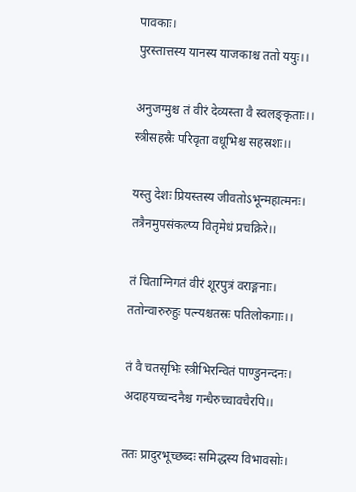पावकाः।
पुरस्तात्तस्य यानस्य याजकाश्च ततो ययुः।।

अनुजग्मुश्च तं वीरं देव्यस्ता वै स्वलङ्कृताः।।
स्त्रीसहस्रैः परिवृता वधूभिश्च सहस्रशः।।

यस्तु देशः प्रियस्तस्य जीवतोऽभून्महात्मनः।
तत्रैनमुपसंकल्प्य वितृमेधं प्रचक्रिरे।।

तं चिताग्निगतं वीरं शूरपुत्रं वराङ्गनाः।
ततोन्वारुरुहुः पत्न्यश्चतस्रः पतिलोकगाः।।

तं वै चतसृभिः स्त्रीभिरन्वितं पाण्डुनन्दनः।
अदाहयच्चन्दनैश्च गन्धैरुच्चावचैरपि।।

ततः प्रादुरभूच्छब्दः समिद्धस्य विभावसोः।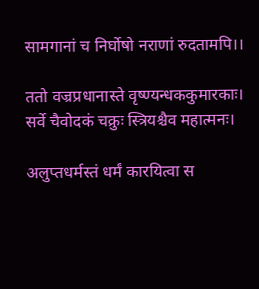सामगानां च निर्घोषो नराणां रुदतामपि।।

ततो वज्रप्रधानास्ते वृष्ण्यन्धककुमारकाः।
सर्वे चैवोदकं चक्रुः स्त्रियश्चैव महात्मनः।

अलुप्तधर्मस्तं धर्मं कारयित्वा स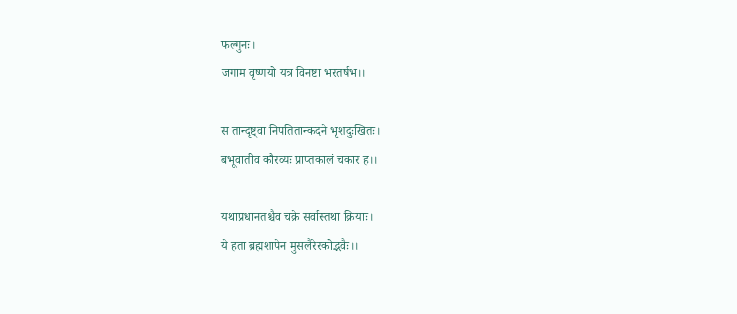फल्गुनः।
जगाम वृष्णयो यत्र विनष्टा भरतर्षभ।।

स तान्दृष्ट्वा निपतितान्कदने भृशदुःखितः।
बभूवातीव कौरव्यः प्राप्तकालं चकार ह।।

यथाप्रधानतश्चैव चक्रे सर्वास्तथा क्रियाः।
ये हता ब्रह्मशापेन मुसलैरेरकोद्भवैः।।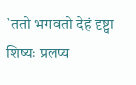`ततो भगवतो देहं दृष्ट्वा शिष्यः प्रलप्य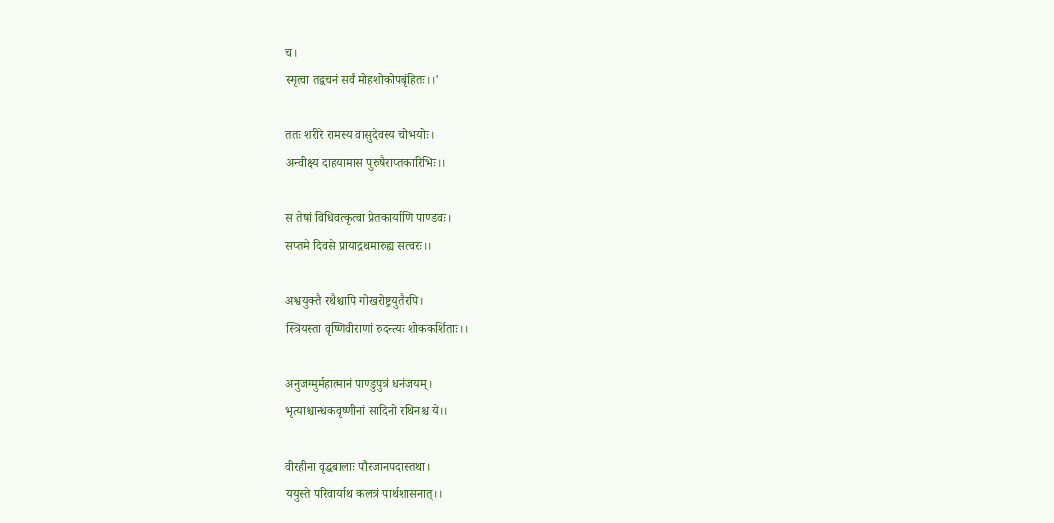च।
स्मृत्वा तद्वचनं सर्वं मोहशोकोपबृंहितः।।'

ततः शरीरे रामस्य वासुदेवस्य चोभयोः।
अन्वीक्ष्य दाहयामास पुरुषैराप्तकारिभिः।।

स तेषां विधिवत्कृत्वा प्रेतकार्याणि पाण्डवः।
सप्तमे दिवसे प्रायाद्रथमारुह्य सत्वरः।।

अश्वयुक्तै रथैश्चापि गोखरोष्ट्रयुतैरपि।
स्त्रियस्ता वृष्णिवीराणां रुदन्त्यः शोककर्शिताः।।

अनुजग्मुर्महात्मानं पाण्डुपुत्रं धनंजयम्।
भृत्याश्चान्धकवृष्णीनां सादिनो रथिनश्च ये।।

वीरहीना वृद्धबालाः पौरजानपदास्तथा।
ययुस्ते परिवार्याथ कलत्रं पार्थशासनात्।।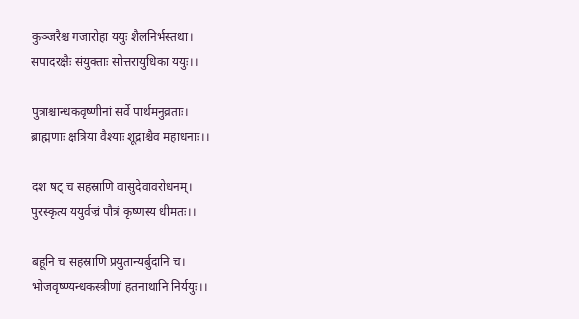कुञ्जरैश्च गजारोहा ययुः शैलनिर्भस्तथा।
सपादरक्षैः संयुक्ताः सोत्तरायुधिका ययुः।।

पुत्राश्चान्धकवृष्णीनां सर्वे पार्थमनुव्रताः।
ब्राह्मणाः क्षत्रिया वैश्याः शूद्राश्चैव महाधनाः।।

दश षट् च सहस्राणि वासुदेवावरोधनम्।
पुरस्कृत्य ययुर्वज्रं पौत्रं कृष्णस्य धीमतः।।

बहूनि च सहस्राणि प्रयुतान्यर्बुदानि च।
भोजवृष्ण्यन्धकस्त्रीणां हतनाथानि निर्ययुः।।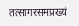तत्सागरसमप्रख्यं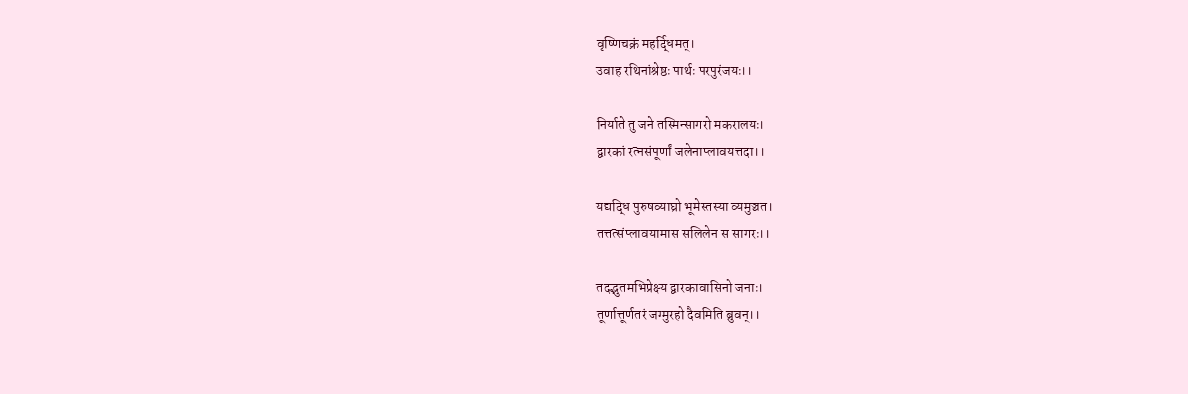वृष्णिचक्रं महर्द्धिमत्।
उवाह रथिनांश्रेष्ठः पार्थः परपुरंजयः।।

निर्याते तु जने तस्मिन्सागरो मकरालयः।
द्वारकां रत्नसंपूर्णां जलेनाप्लावयत्तदा।।

यद्यद्धि पुरुषव्याघ्रो भूमेस्तस्या व्यमुञ्चत।
तत्तत्संप्लावयामास सलिलेन स सागरः।।

तदद्भुतमभिप्रेक्ष्य द्वारकावासिनो जनाः।
तूर्णात्तूर्णतरं जग्मुरहो दैवमिति ब्रुवन्।।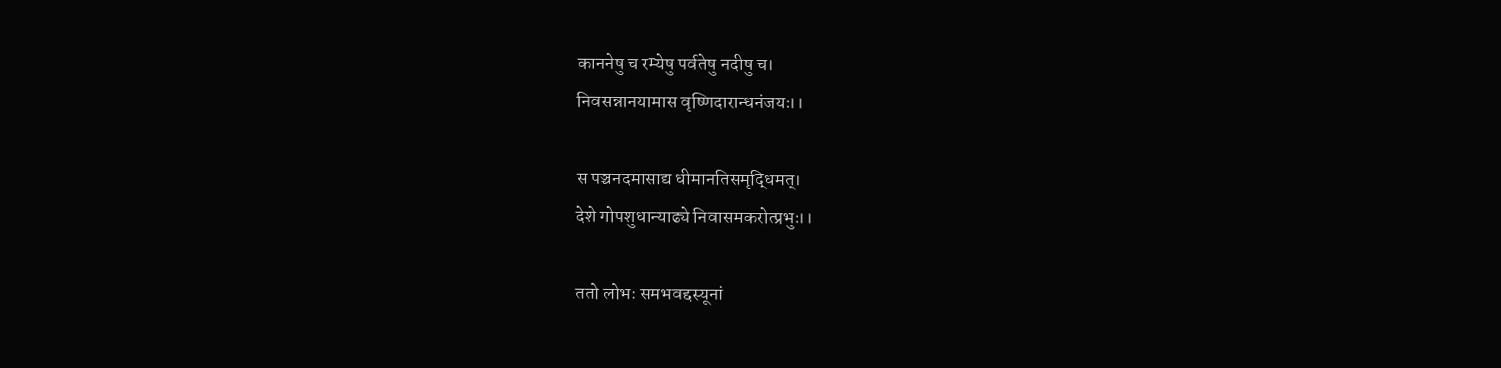काननेषु च रम्येषु पर्वतेषु नदीषु च।
निवसन्नानयामास वृष्णिदारान्धनंजयः।।

स पञ्चनदमासाद्य धीमानतिसमृद्धिमत्।
देशे गोपशुधान्याढ्ये निवासमकरोत्प्रभुः।।

ततो लोभः समभवद्दस्यूनां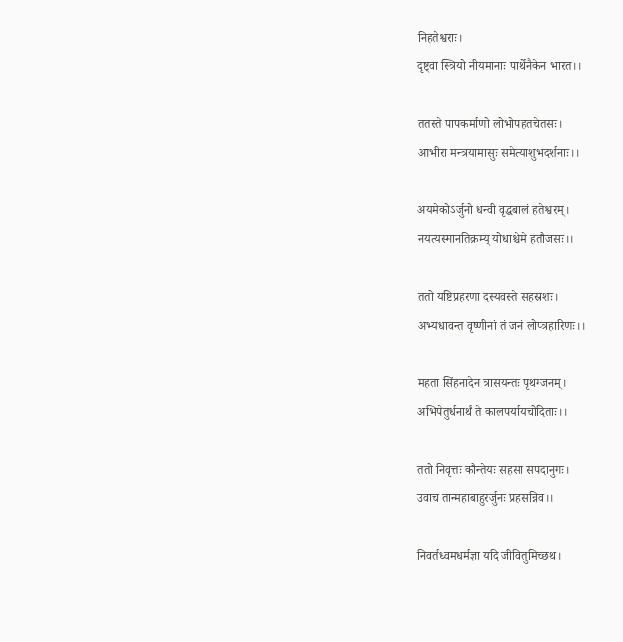निहतेश्वराः।
दृष्ट्वा स्त्रियो नीयमानाः पार्थेनैकेन भारत।।

ततस्ते पापकर्माणो लोभोपहतचेतसः।
आभीरा मन्त्रयामासुः समेत्याशुभदर्शनाः।।

अयमेकोऽर्जुनो धन्वी वृद्धबालं हतेश्वरम्।
नयत्यस्मानतिक्रम्य् योधाश्चेमे हतौजसः।।

ततो यष्टिप्रहरणा दस्यवस्ते सहस्रशः।
अभ्यधावन्त वृष्णीनां तं जनं लोप्त्रहारिणः।।

महता सिंहनादेन त्रासयन्तः पृथग्जनम्।
अभिपेतुर्धनार्थं ते कालपर्यायचोदिताः।।

ततो निवृत्तः कौन्तेयः सहसा सपदानुगः।
उवाच तान्महाबाहुरर्जुनः प्रहसन्निव।।

निवर्तध्वमधर्मज्ञा यदि जीवितुमिच्छथ।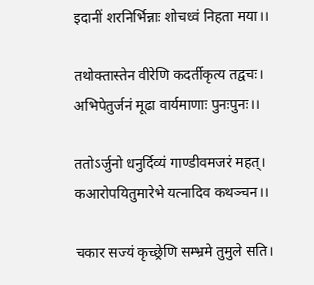इदानीं शरनिर्भिन्नाः शोचध्वं निहता मया।।

तथोक्तास्तेन वीरेणि कदर्तीकृत्य तद्वचः।
अभिपेतुर्जनं मूढा वार्यमाणाः पुनःपुनः।।

ततोऽर्जुनो धनुर्दिव्यं गाण्डीवमजरं महत्।
कआरोपयितुमारेभे यत्नादिव कथञ्चन।।

चकार सज्यं कृच्छ्रेणि सम्भ्रमे तुमुले सति।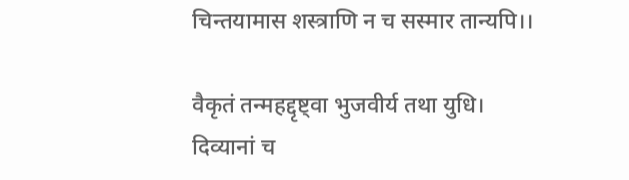चिन्तयामास शस्त्राणि न च सस्मार तान्यपि।।

वैकृतं तन्महद्दृष्ट्वा भुजवीर्य तथा युधि।
दिव्यानां च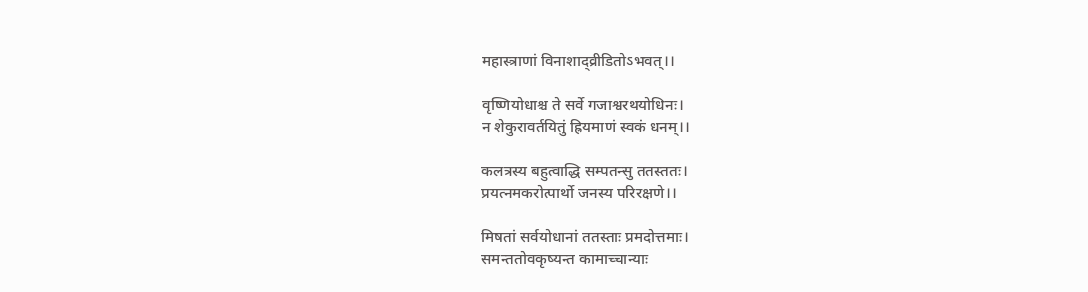महास्त्राणां विनाशाद्व्रीडितोऽभवत्।।

वृष्णियोधाश्च ते सर्वे गजाश्वरथयोधिनः।
न शेकुरावर्तयितुं ह्रियमाणं स्वकं धनम्।।

कलत्रस्य बहुत्वाद्धि सम्पतन्सु ततस्ततः।
प्रयत्नमकरोत्पार्थो जनस्य परिरक्षणे।।

मिषतां सर्वयोधानां ततस्ताः प्रमदोत्तमाः।
समन्ततोवकृष्यन्त कामाच्चान्याः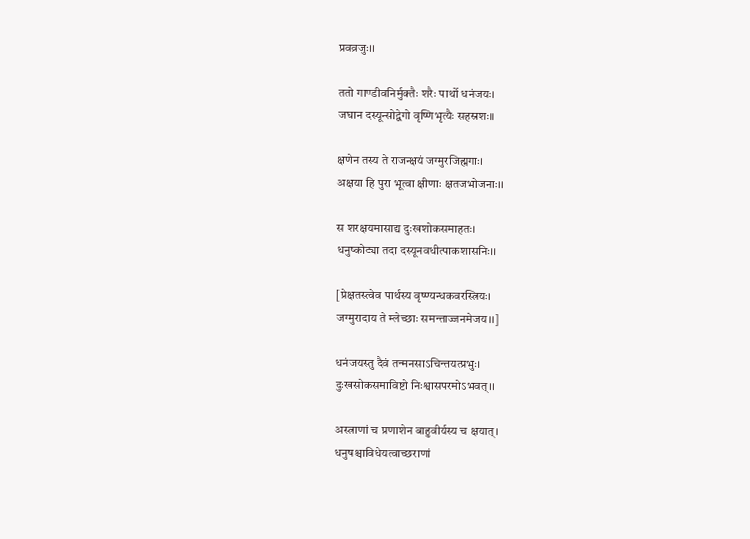प्रवव्रजुः।।

ततो गाण्डीवनिर्मुक्तैः शरैः पार्थो धनंजयः।
जघान दस्यून्सोद्वेगो वृष्णिभृत्यैः सहस्रशः।।

क्षणेन तस्य ते राजन्क्षयं जग्मुरजिह्मगाः।
अक्षया हि पुरा भूत्वा क्षीणाः क्षतजभोजनाः।।

स शरक्षयमासाद्य दुःखशोकसमाहतः।
धनुष्कोट्या तदा दस्यूनवधीत्पाकशासनिः।।

[प्रेक्षतस्त्वेव पार्थस्य वृष्ण्यन्धकवरस्त्रियः।
जग्मुरादाय ते म्लेच्छाः समन्ताज्जनमेजय।।]

धनंजयस्तु दैवं तन्मनसाऽचिन्तयत्प्रभुः।
दुःखसोकसमाविष्टो निःश्वासपरमोऽभवत्।।

अस्त्राणां च प्रणाशेन बाहुवीर्यस्य च क्षयात्।
धनुषश्चाविधेयत्वाच्छराणां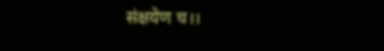संक्षयेण च।।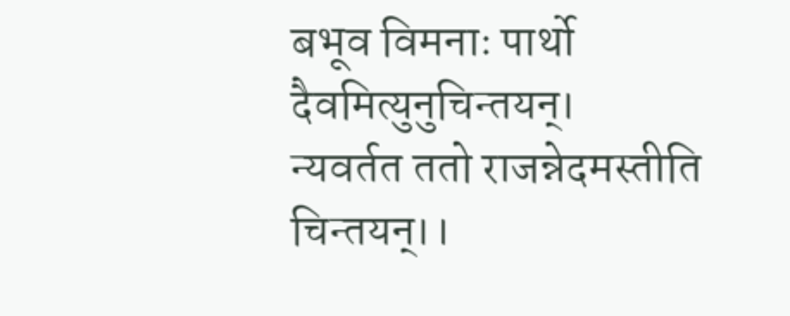बभूव विमनाः पार्थो दैवमित्युनुचिन्तयन्।
न्यवर्तत ततो राजन्नेदमस्तीति चिन्तयन्।।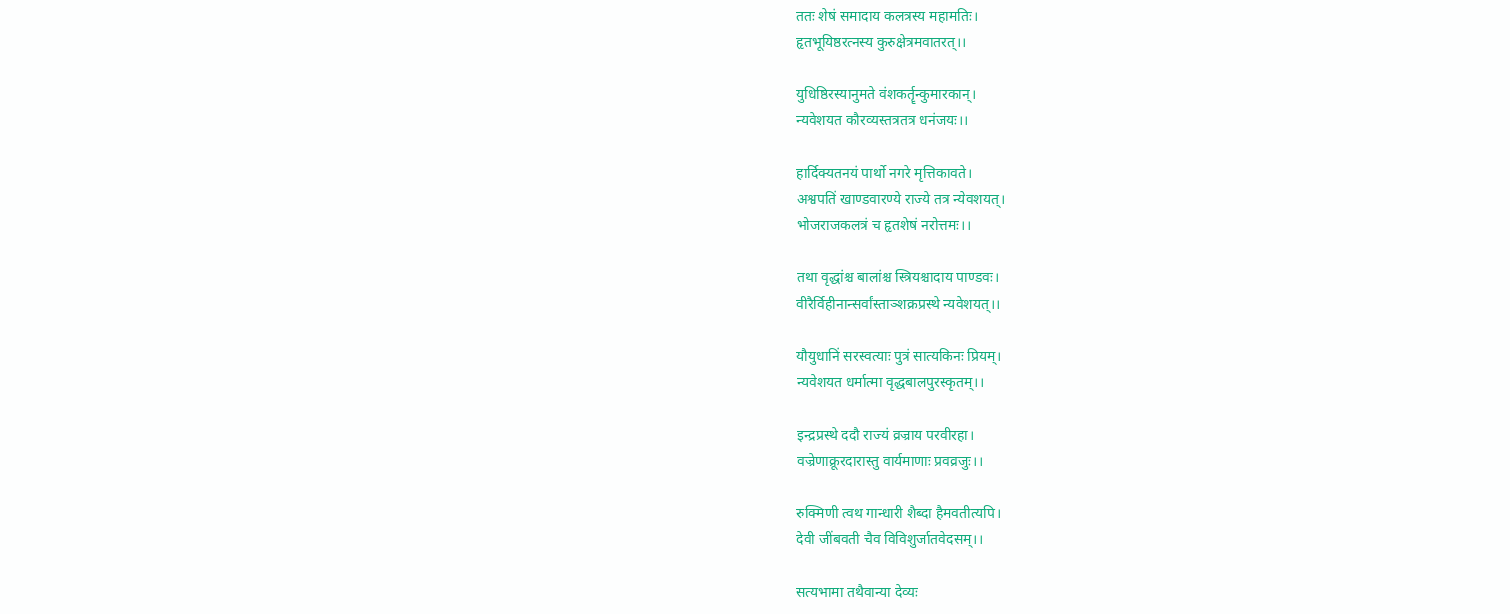ततः शेषं समादाय कलत्रस्य महामतिः।
हृतभूयिष्ठरत्नस्य कुरुक्षेत्रमवातरत्।।

युधिष्ठिरस्यानुमते वंशकर्तॄन्कुमारकान्।
न्यवेशयत कौरव्यस्तत्रतत्र धनंजयः।।

हार्दिक्यतनयं पार्थो नगरे मृत्तिकावते।
अश्वपतिं खाण्डवारण्ये राज्ये तत्र न्येवशयत्।
भोजराजकलत्रं च हृतशेषं नरोत्तमः।।

तथा वृद्धांश्च बालांश्च स्त्रियश्चादाय पाण्डवः।
वीरैर्विहीनान्सर्वांस्ताञ्शक्रप्रस्थे न्यवेशयत्।।

यौयुधानिं सरस्वत्याः पुत्रं सात्यकिनः प्रियम्।
न्यवेशयत धर्मात्मा वृद्धबालपुरस्कृतम्।।

इन्द्रप्रस्थे ददौ राज्यं व्रज्राय परवीरहा।
वज्रेणाक्रूरदारास्तु वार्यमाणाः प्रवव्रजुः।।

रुक्मिणी त्वथ गान्धारी शैब्दा हैमवतीत्यपि।
देवी जींबवती चैव विविशुर्जातवेदसम्।।

सत्यभामा तथैवान्या देव्यः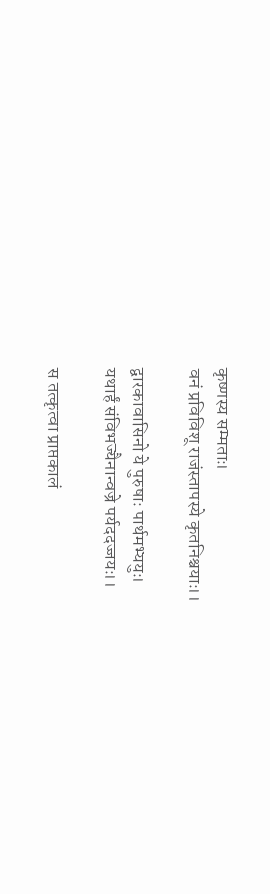कृष्णस्य सम्मताः।
वनं प्रविविशू राजंस्तापस्ये कृतनिश्चयाः।।

द्वारकावासिनो ये पुरुषाः पार्थमभ्ययुः।
यथार्हं संविभज्यैनान्वज्रे पर्यददज्जयः।।

स तत्कृत्वा प्राप्तकालं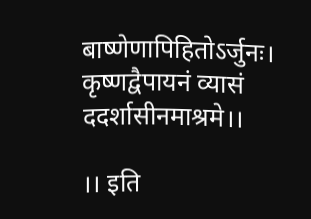बाष्णेणापिहितोऽर्जुनः।
कृष्णद्वैपायनं व्यासं ददर्शासीनमाश्रमे।।

।। इति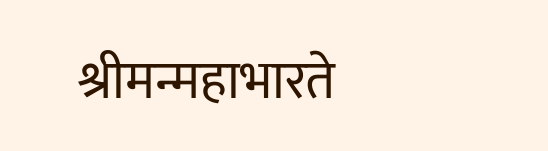श्रीमन्महाभारते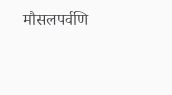मौसलपर्वणि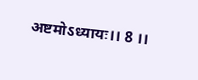अष्टमोऽध्यायः।। 8 ।।